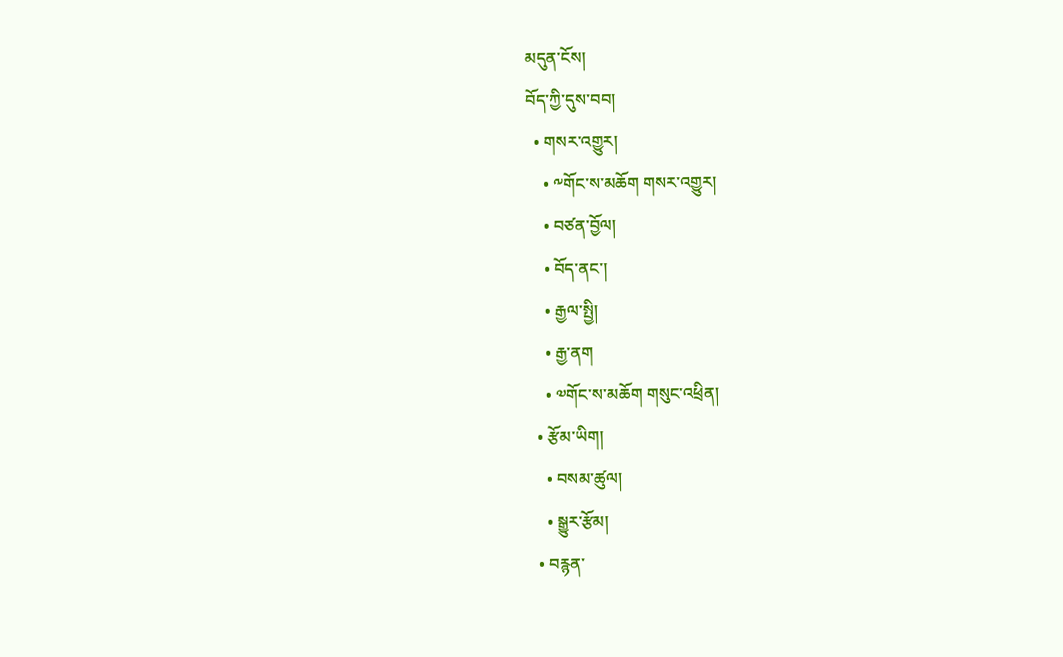མདུན་ངོས།
བོད་ཀྱི་དུས་བབ།
  • གསར་འགྱུར།
    • ༸གོང་ས་མཆོག གསར་འགྱུར།
    • བཙན་བྱོལ།
    • བོད་ནང་།
    • རྒྱལ་སྤྱི།
    • རྒྱ་ནག
    • ༧གོང་ས་མཆོག གསུང་འཕྲིན།
  • རྩོམ་ཡིག།
    • བསམ་ཚུལ།
    • སྒྱུར་རྩོམ།
  • བརྙན་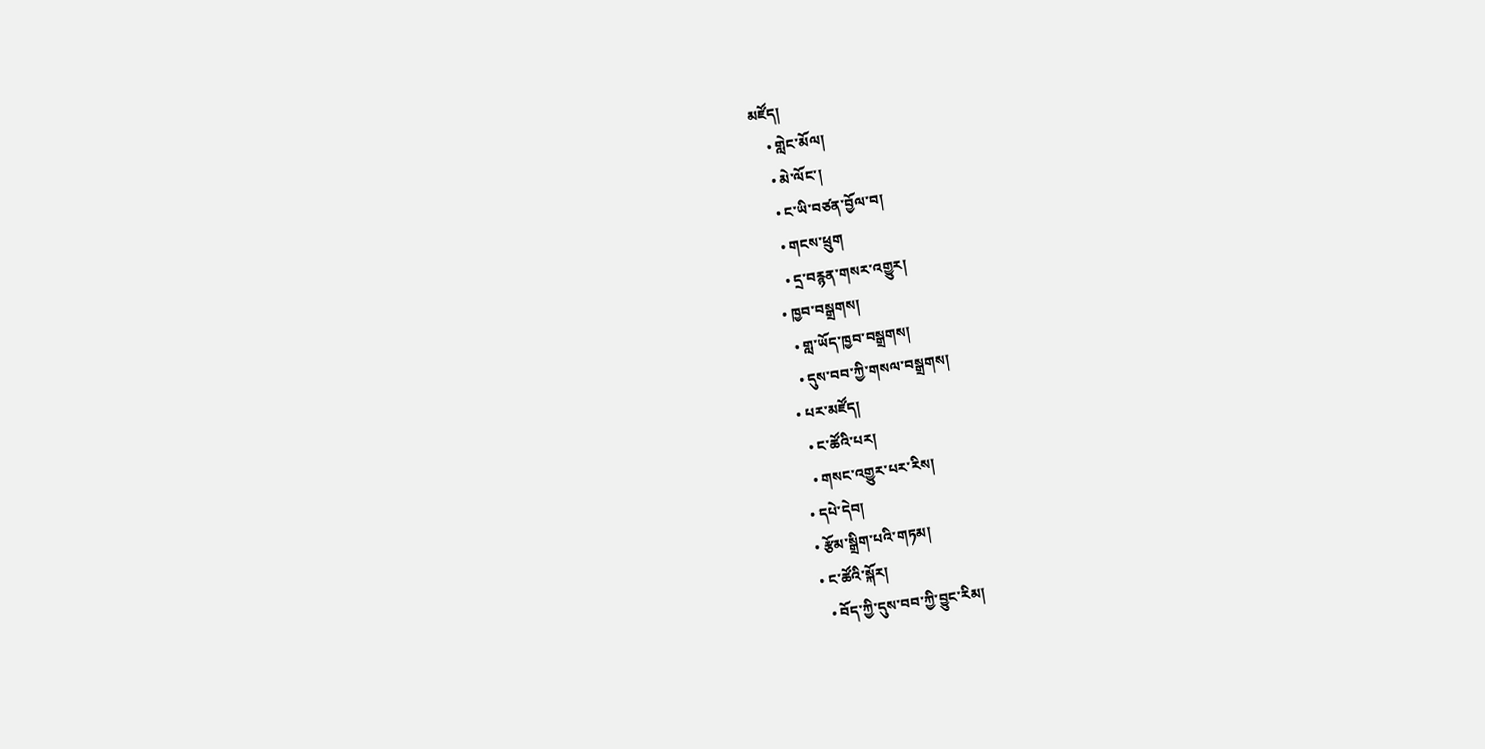མཛོད།
    • གླེང་མོལ།
    • མེ་ལོང་།
    • ང་ཡི་བཙན་བྱོལ་བ།
    • གངས་ཕྲུག
    • དྲ་བརྙན་གསར་འགྱུར།
  • ཁྱབ་བསྒྲགས།
    • གླ་ཡོད་ཁྱབ་བསྒྲགས།
    • དུས་བབ་ཀྱི་གསལ་བསྒྲགས།
  • པར་མཛོད།
    • ང་ཚོའི་པར།
    • གསང་འགྱུར་པར་རིས།
  • དཔེ་དེབ།
  • རྩོམ་སྒྲིག་པའི་གཏམ།
  • ང་ཚོའི་སྐོར།
    • བོད་ཀྱི་དུས་བབ་ཀྱི་བྱུང་རིམ།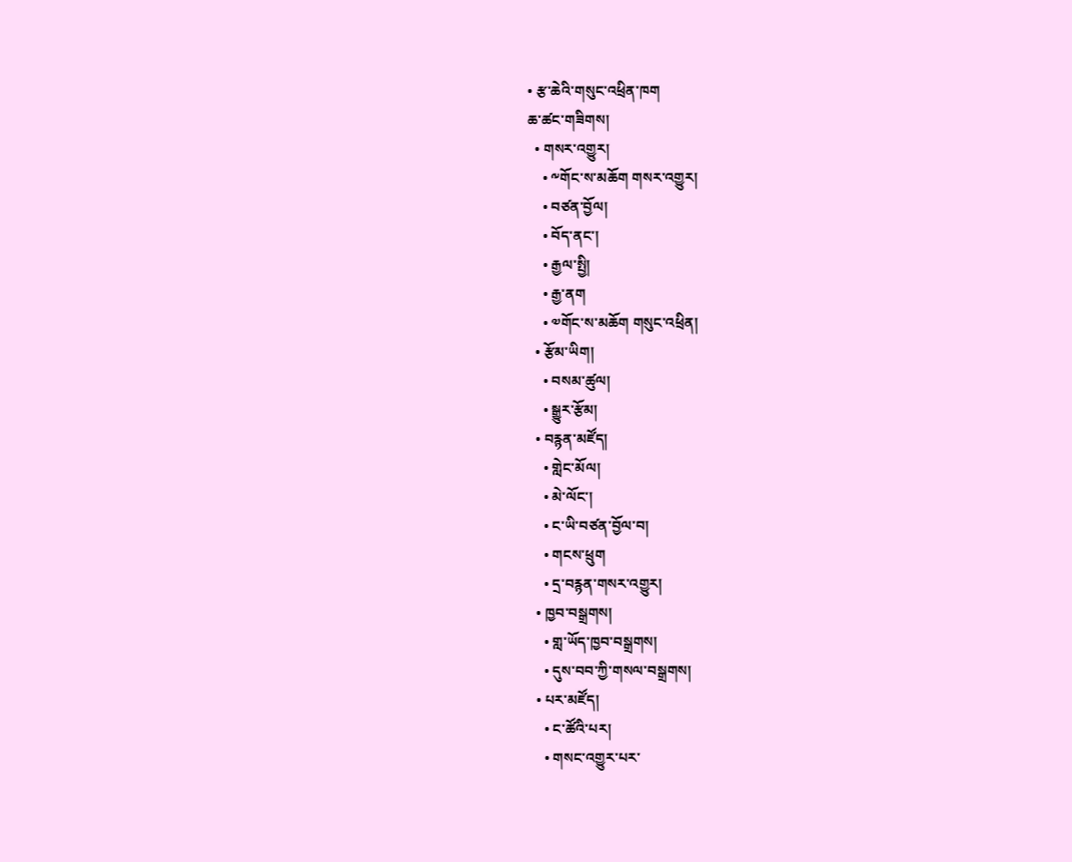• རྩ་ཆེའི་གསུང་འཕྲིན་ཁག
ཆ་ཚང་གཟིགས།
  • གསར་འགྱུར།
    • ༸གོང་ས་མཆོག གསར་འགྱུར།
    • བཙན་བྱོལ།
    • བོད་ནང་།
    • རྒྱལ་སྤྱི།
    • རྒྱ་ནག
    • ༧གོང་ས་མཆོག གསུང་འཕྲིན།
  • རྩོམ་ཡིག།
    • བསམ་ཚུལ།
    • སྒྱུར་རྩོམ།
  • བརྙན་མཛོད།
    • གླེང་མོལ།
    • མེ་ལོང་།
    • ང་ཡི་བཙན་བྱོལ་བ།
    • གངས་ཕྲུག
    • དྲ་བརྙན་གསར་འགྱུར།
  • ཁྱབ་བསྒྲགས།
    • གླ་ཡོད་ཁྱབ་བསྒྲགས།
    • དུས་བབ་ཀྱི་གསལ་བསྒྲགས།
  • པར་མཛོད།
    • ང་ཚོའི་པར།
    • གསང་འགྱུར་པར་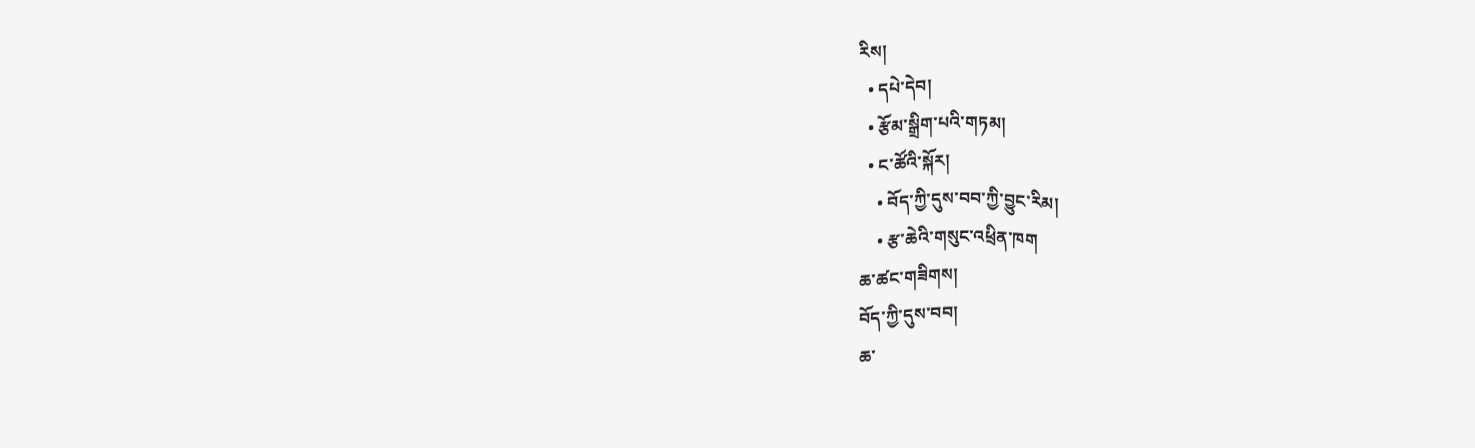རིས།
  • དཔེ་དེབ།
  • རྩོམ་སྒྲིག་པའི་གཏམ།
  • ང་ཚོའི་སྐོར།
    • བོད་ཀྱི་དུས་བབ་ཀྱི་བྱུང་རིམ།
    • རྩ་ཆེའི་གསུང་འཕྲིན་ཁག
ཆ་ཚང་གཟིགས།
བོད་ཀྱི་དུས་བབ།
ཆ་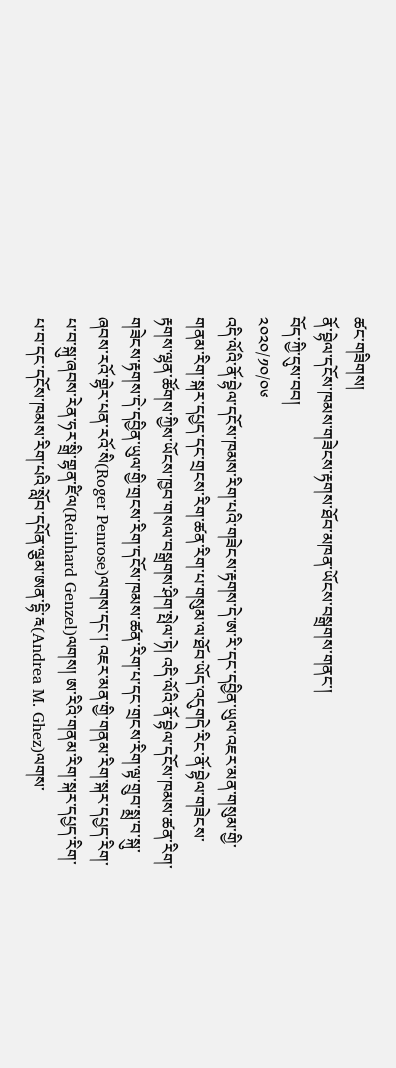ཚང་གཟིགས།
ནོ་བྷེལ་དངོས་ཁམས་གཟེངས་རྟགས་ཐོབ་མཁན་ཡོངས་བསྒྲགས་གནང་།
བོད་ཀྱི་དུས་བབ།
༢༠༢༠/༡༠/༠༦
འདི་ལོའི་ནོ་བྷེལ་དངོས་ཁམས་རིག་པའི་གཟེངས་རྟགས་དེ་ཨ་རི་དང་དབྱིན་ཡུལ་འཇར་མན་གསུམ་གྱི་གནམ་རིག་སྐར་དཔྱད་དང་གྲངས་རིག་ཚན་རིག་པ་གསུམ་ལ་ཐོབ་ཡོད་འདུགདེ་རིང་ནོ་བྷེལ་གཟེངས་རྟགས་ལྷན་ཚོགས་ཀྱིས་ཡོངས་ཁྱབ་གསལ་བསྒྲགས་ཤིག་སྤེལ་ཏེ། འདི་ལོའི་ནོ་བྷེལ་དངོས་ཁམས་ཚན་རིག་གཟེངས་རྟགས་དེ་དབྱིན་ཡུལ་གྱི་གྲངས་རིག་དངོས་ཁམས་ཚན་རིག་པ་དང་གྲངས་རིག་ལྟ་གྲུབ་སྨྲ་བ་སྐུ་ཞབས་རའོ་གྷེར་པན་རའོ་སི(Roger Penrose)ལགས་དང་། འཇར་མན་གྱི་གནམ་རིག་སྐར་དཔྱད་རིག་པ་བ་སྐུ་ཞབས་རེན་ཧར་སྒྲི་གྷན་ཛིལ(Reinhard Genzel)ལགས། ཨ་རིའི་གནམ་རིག་སྐར་དཔྱད་རིག་པ་བ་དང་དངོས་ཁམས་རིག་པའི་སློབ་དཔོན་ལྕམ་ཨན་དྷི་རྰ(Andrea M. Ghez)ལགས་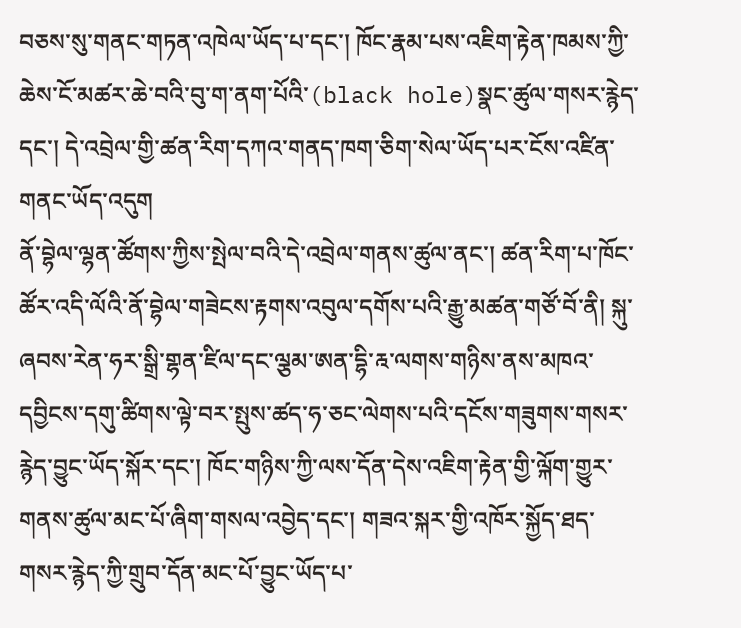བཅས་སུ་གནང་གཏན་འཁེལ་ཡོད་པ་དང་། ཁོང་རྣམ་པས་འཇིག་རྟེན་ཁམས་ཀྱི་ཆེས་ངོ་མཚར་ཆེ་བའི་བུ་ག་ནག་པོའི་(black hole)སྣང་ཚུལ་གསར་རྙེད་དང་། དེ་འབྲེལ་གྱི་ཚན་རིག་དཀའ་གནད་ཁག་ཅིག་སེལ་ཡོད་པར་ངོས་འཛིན་གནང་ཡོད་འདུག
ནོ་བྷེལ་ལྷན་ཚོགས་ཀྱིས་སྤེལ་བའི་དེ་འབྲེལ་གནས་ཚུལ་ནང་། ཚན་རིག་པ་ཁོང་ཚོར་འདི་ལོའི་ནོ་བྷེལ་གཟེངས་རྟགས་འབུལ་དགོས་པའི་རྒྱུ་མཚན་གཙོ་བོ་ནི། སྐུ་ཞབས་རེན་ཧར་སྒྲི་གྷན་ཛིལ་དང་ལྕམ་ཨན་དྷི་རྰ་ལགས་གཉིས་ནས་མཁའ་དབྱིངས་དགུ་ཚིགས་ལྟེ་བར་སྤུས་ཚད་ཧ་ཅང་ལེགས་པའི་དངོས་གཟུགས་གསར་རྙེད་བྱུང་ཡོད་སྐོར་དང་། ཁོང་གཉིས་ཀྱི་ལས་དོན་དེས་འཇིག་རྟེན་གྱི་ལྐོག་གྱུར་གནས་ཚུལ་མང་པོ་ཞིག་གསལ་འབྱེད་དང་། གཟའ་སྐར་གྱི་འཁོར་སྐྱོད་ཐད་གསར་རྙེད་ཀྱི་གྲུབ་དོན་མང་པོ་བྱུང་ཡོད་པ་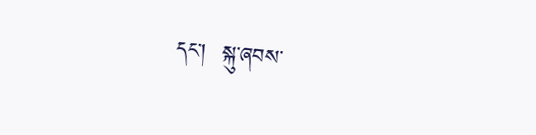དང་།  སྐུ་ཞབས་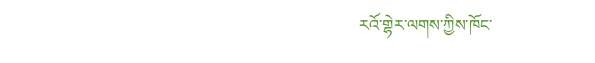རའོ་གྷེར་ལགས་ཀྱིས་ཁོང་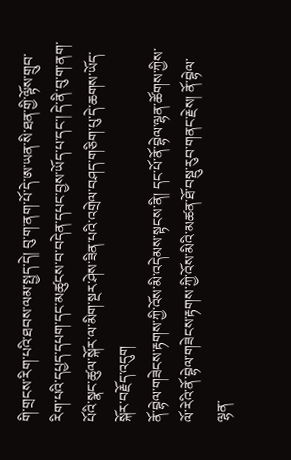གི་གྲངས་རིག་པའི་ཐབས་ལམ་སྤྱད་དེ། བུ་ག་ནག་པོ་དེ་ཨ་ཡན་སི་ཐན་གྱི་ལྟོས་གྲུབ་རིག་པའི་དཔྱད་དཔག་དང་མཚུངས་བ་བདེན་དཔང་བྱས་ཡོད་པ་དང་། དེ་ནི་བུ་ག་ནག་པོའི་སྣང་ཚུལ་སྐོར་ལ་མིག་སྔར་ཤེས་ཟིན་པའི་འགྲེལ་བཤད་གཅིག་པུ་དེ་ཆགས་ཡོད་སྐོར་བརྗོད་འདུག
ནོ་བྷེལ་གཟེངས་རྟགས་ཀྱི་འོས་མི་འདེམས་སྟངས་ནི། དང་པོ་ནོ་བྷེལ་ལྷན་ཚོགས་ཀྱིས་ལོ་རེའི་ནོ་བྷེལ་གཟེངས་རྟགས་ཀྱི་འོས་མིའི་མཚན་ཐོ་བསྡུ་རུབ་གནང་རྗེས། ནོ་བྷེལ་ལྷན་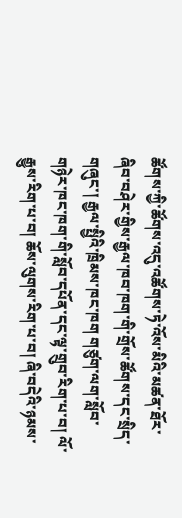ཚོགས་ཀྱི་ཚོགས་འདུ་འཚོགས་ཏེ་འོས་མིའི་མཚན་ཐོར་ཞིབ་བཤེར་གྱིས་རྒྱལ་ཁབ་ཁག་གི་གྲོས་ཚོགས་དང་སྲིད་གཞུང་། རྒྱལ་སྤྱིའི་ཁྲིམས་ཁང་ཁག གཙུག་ལག་སློབ་གཉེར་ཁང་ཁག་གི་སློབ་དཔོན་དང་ལྟ་གྲུབ་རིག་པ་བ། ལོ་རྒྱུས་རིག་པ་བ། ཆོས་ལུགས་རིག་པ་བ། ཞི་བདེའི་ཉམས་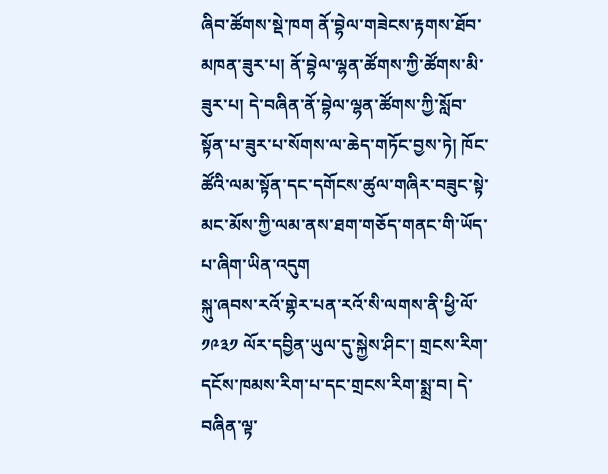ཞིབ་ཚོགས་སྡེ་ཁག ནོ་བྷེལ་གཟེངས་རྟགས་ཐོབ་མཁན་ཟུར་པ། ནོ་བྷེལ་ལྷན་ཚོགས་ཀྱི་ཚོགས་མི་ཟུར་པ། དེ་བཞིན་ནོ་བྷེལ་ལྷན་ཚོགས་ཀྱི་སློབ་སྟོན་པ་ཟུར་པ་སོགས་ལ་ཆེད་གཏོང་བྱས་ཏེ། ཁོང་ཚོའི་ལམ་སྟོན་དང་དགོངས་ཚུལ་གཞིར་བཟུང་སྟེ་མང་མོས་ཀྱི་ལམ་ནས་ཐག་གཅོད་གནང་གི་ཡོད་པ་ཞིག་ཡིན་འདུག
སྐུ་ཞབས་རའོ་གྷེར་པན་རའོ་སི་ལགས་ནི་ཕྱི་ལོ་ ༡༩༣༡ ལོར་དབྱིན་ཡུལ་དུ་སྐྱེས་ཤིང་། གྲངས་རིག་དངོས་ཁམས་རིག་པ་དང་གྲངས་རིག་སྨྲ་བ། དེ་བཞིན་ལྟ་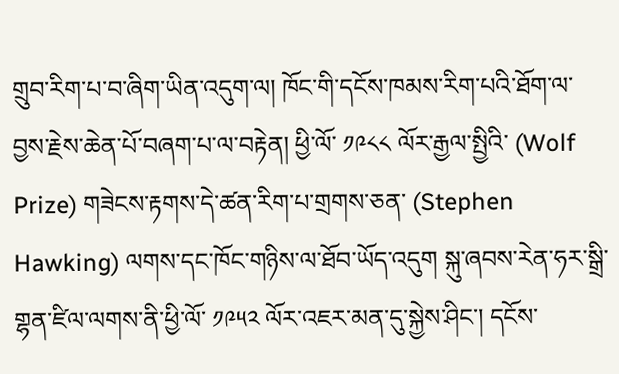གྲུབ་རིག་པ་བ་ཞིག་ཡིན་འདུག་ལ། ཁོང་གི་དངོས་ཁམས་རིག་པའི་ཐོག་ལ་བྱས་རྗེས་ཆེན་པོ་བཞག་པ་ལ་བརྟེན། ཕྱི་ལོ་ ༡༩༨༨ ལོར་རྒྱལ་སྤྱིའི་ (Wolf Prize) གཟེངས་རྟགས་དེ་ཚན་རིག་པ་གྲགས་ཅན་ (Stephen Hawking) ལགས་དང་ཁོང་གཉིས་ལ་ཐོབ་ཡོད་འདུག སྐུ་ཞབས་རེན་ཧར་སྒྲི་གྷན་ཛིལ་ལགས་ནི་ཕྱི་ལོ་ ༡༩༥༢ ལོར་འཇར་མན་དུ་སྐྱེས་ཤིང་། དངོས་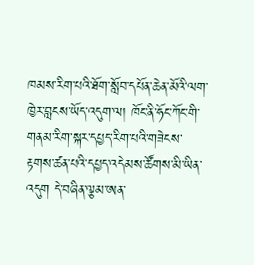ཁམས་རིག་པའི་ཐོག་སློབ་དཔོན་ཆེན་མོའི་ལག་ཁྱེར་བླངས་ཡོད་འདུག་ལ། ཁོང་ནི་ཧོང་ཀོང་གི་གནམ་རིག་སྐར་དཔྱད་རིག་པའི་གཟེངས་རྟགས་ཚན་པའི་དཔྱད་འདེམས་ཚོགས་མི་ཡིན་འདུག དེ་བཞིན་ལྕམ་ཨན་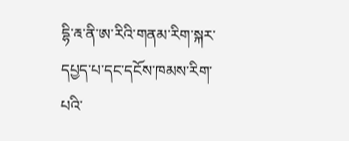དྷི་རྰ་ནི་ཨ་རིའི་གནམ་རིག་སྐར་དཔྱད་པ་དང་དངོས་ཁམས་རིག་པའི་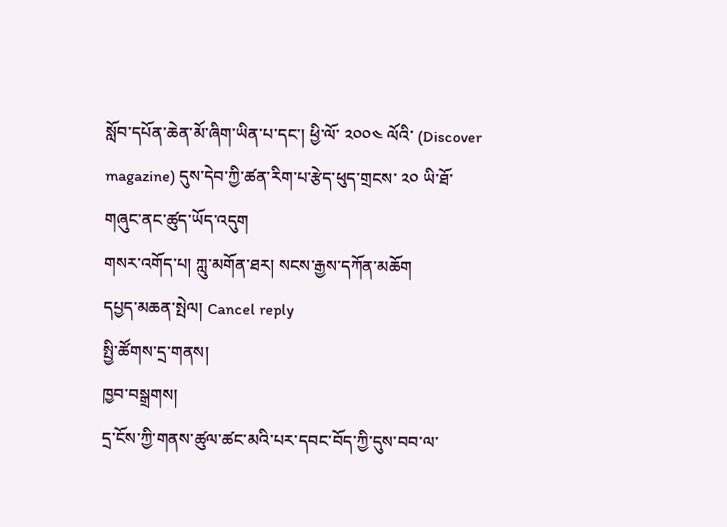སློབ་དཔོན་ཆེན་མོ་ཞིག་ཡིན་པ་དང་། ཕྱི་ལོ་ ༢༠༠༤ ལོའི་ (Discover magazine) དུས་དེབ་ཀྱི་ཚན་རིག་པ་རྩེད་ཕུད་གྲངས་ ༢༠ ཡི་ཐོ་གཞུང་ནང་ཚུད་ཡོད་འདུག
གསར་འགོད་པ། ཀླུ་མགོན་ཐར། སངས་རྒྱས་དཀོན་མཆོག
དཔྱད་མཆན་སྤེལ། Cancel reply
སྤྱི་ཚོགས་དྲ་གནས།
ཁྱབ་བསྒྲགས།
དྲ་ངོས་ཀྱི་གནས་ཚུལ་ཚང་མའི་པར་དབང་བོད་ཀྱི་དུས་བབ་ལ་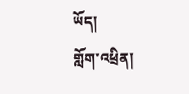ཡོད།
གློག་འཕྲིན།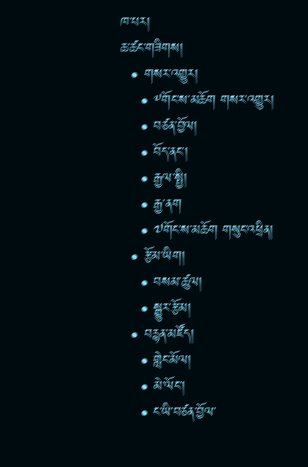ཁ་པར།
ཆ་ཚང་གཟིགས།
  • གསར་འགྱུར།
    • ༸གོང་ས་མཆོག གསར་འགྱུར།
    • བཙན་བྱོལ།
    • བོད་ནང་།
    • རྒྱལ་སྤྱི།
    • རྒྱ་ནག
    • ༧གོང་ས་མཆོག གསུང་འཕྲིན།
  • རྩོམ་ཡིག།
    • བསམ་ཚུལ།
    • སྒྱུར་རྩོམ།
  • བརྙན་མཛོད།
    • གླེང་མོལ།
    • མེ་ལོང་།
    • ང་ཡི་བཙན་བྱོལ་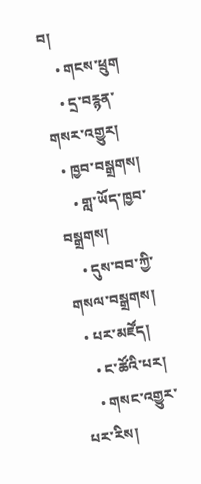བ།
    • གངས་ཕྲུག
    • དྲ་བརྙན་གསར་འགྱུར།
  • ཁྱབ་བསྒྲགས།
    • གླ་ཡོད་ཁྱབ་བསྒྲགས།
    • དུས་བབ་ཀྱི་གསལ་བསྒྲགས།
  • པར་མཛོད།
    • ང་ཚོའི་པར།
    • གསང་འགྱུར་པར་རིས།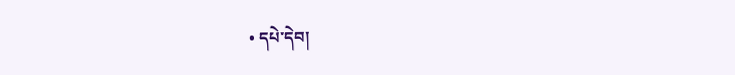• དཔེ་དེབ།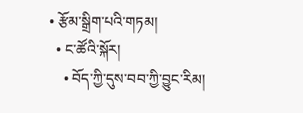• རྩོམ་སྒྲིག་པའི་གཏམ།
  • ང་ཚོའི་སྐོར།
    • བོད་ཀྱི་དུས་བབ་ཀྱི་བྱུང་རིམ།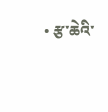• རྩ་ཆེའི་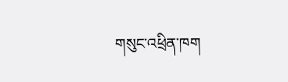གསུང་འཕྲིན་ཁག